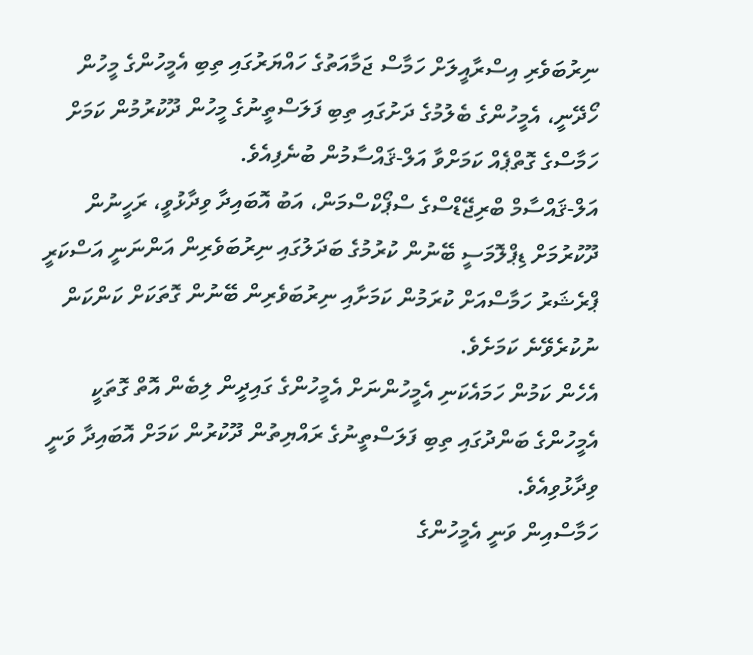ނިރުބަވެރި އިސްރާއީލަށް ހަމާސް ޖަމާއަތުގެ ހައްޔަރުގައި ތިބި އެމީހުންގެ މީހުން ހޯދޭނީ، އެމީހުންގެ ބެލުމުގެ ދަށުގައި ތިބި ފަލަސްތީނުގެ މީހުން ދޫކުރުމުން ކަމަށް ހަމާސްގެ ގޮތްޕެއް ކަމަށްވާ އަލް-ޤައްސާމުން ބުނެފިއެވެ.
އަލް-ޤައްސާމް ބްރިޖޭޑްސްގެ ސްޕޯކްސްމަން، އަބު އޮބައިދާ ވިދާޅުވީ، ރަހީނުން ދޫކުރުމަށް ޑިޕްލޮމަސީ ބޭނުން ކުރުމުގެ ބަދަލުގައި ނިރުބަވެރިން އަންނަނީ އަސްކަރީ ޕްރެޝަރު ހަމާސްއަށް ކުރަމުން ކަމަށާއި ނިރުބަވެރިން ބޭނުން ގޮތަކަށް ކަންކަން ނުކުރެވޭނެ ކަމަށެވެ.
އެހެން ކަމުން ހަމައެކަނި އެމީހުންނަށް އެމީހުންގެ ގައިދީން ލިބެން އޮތް ގޮތަކީ އެމީހުންގެ ބަންދުގައި ތިބި ފަލަސްތީނުގެ ރައްޔިތުން ދޫކުރުން ކަމަށް އޮބައިދާ ވަނީ ވިދާޅުވިއެވެ.
ހަމާސްއިން ވަނީ އެމީހުންގެ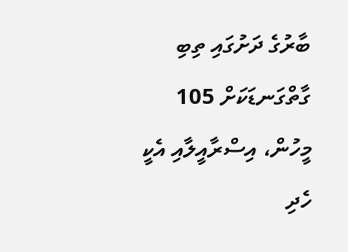ބާރުގެ ދަށުގައި ތިބި ގާތްގަނޑަކަށް 105 މީހުން، އިސްރާއީލާއި އެކީ ހެދި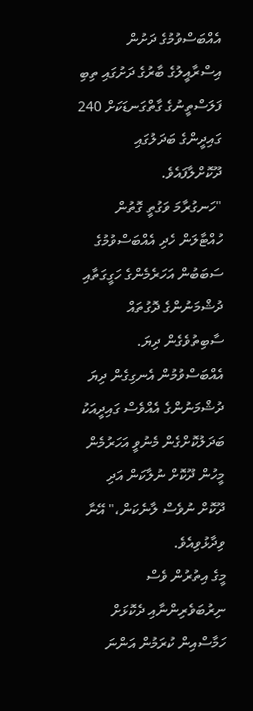އެއްބަސްވުމުގެ ދަށުން އިސްރާއީލުގެ ބާރުގެ ދަށުގައި ތިބި ފަލަސްތީނުގެ ގާތްގަނޑަކަށް 240 ގައިދީންގެ ބަދަލުގައި ދޫކޮށްލާފައެވެ.
"ހަނގުރާމަ ވަގުތީ ގޮތުން ހުއްޓާލަން ހެދި އެއްބަސްވުމުގެ ސަބަބުން އަހަރެމެންގެ ހަގީގަތާއި ދުޝްމަނުންގެ ދޮގުތައް ސާބިތުވެގެން ދިޔަ. އެއްބަސްވުމުން އެނގިގެން ދިޔަ ދުޝްމަނުންގެ އެއްވެސް ގައިދީއަކު ބަދަލުކޮށްގެން މެނުވީ އަހަރުމެން މީހުން ދޫކޮށް ނުލާކަން އަދި ދޫކޮށް ނުވެސް ލާނެކަން،" އޭނާ ވިދާޅުވިއެވެ.
މީގެ އިތުރުން ވެސް ނިރުބަވެރިންނާއި ދެކޮޅަށް ހަމާސްއިން ކުރަމުން އަންނަ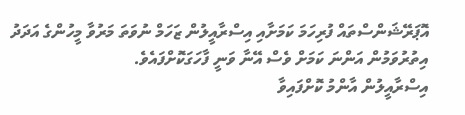އޮޕަރޭޝަންސްތައް ފުރިހަމަ ކަމަށާއި އިސްރާއީލުން ޒަހަމް ނުވަތަ މަރުވާ މީހުންގެ އަދަދު އިތުރުވަމުން އަންނަ ކަމަށް ވެސް އޭނާ ވަނީ ފާހަގަކޮށްފައެވެ.
އިސްރާއީލުން އާންމު ކޮށްފައިވާ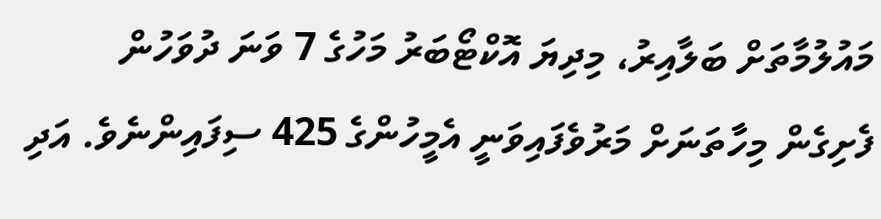މައުލުމާތަށް ބަލާއިރު، މިދިޔަ އޮކްޓޯބަރު މަހުގެ 7 ވަނަ ދުވަހުން ފެށިގެން މިހާތަނަށް މަރުވެފައިވަނީ އެމީހުންގެ 425 ސިފައިންނެވެ. އަދި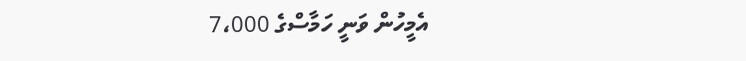އެމީހުން ވަނީ ހަމާސްގެ 7،000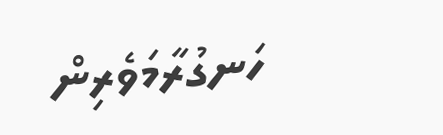ހަނގުރާމަވެރިން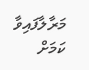މަރާލާފައިވާ ކަމަށް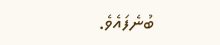ބުނެފައެވެ.